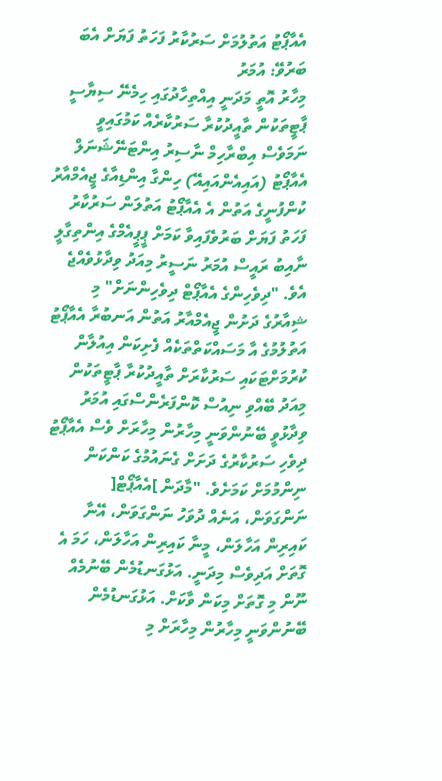އެއާޕޯޓު އަތުލުމަށް ސަރުކާރު ފަހަތު ފަޔަށް އެބަ ބަރުވޭ: އުމަރު
މިހާރު އޮތީ މަދަނީ އިއްތިހާދުގައި ހިމެނޭ ސިޔާސީ ޕާޓީތަކުން ތާއީދުކުރާ ސަރުކާރެއް ކަމުގައިވީ ނަމަވެސް އިބްރާހިމް ނާސިރު އިންޓަނޭޝަނަލް އެއާޕޯޓު (އައިއެންއައިއޭ) ހިންގާ އިންޑިއާގެ ޖީއެމްއާރު ކުންފުނީގެ އަތުން އެ އެއާޕޯޓު އަތުލަން ސަރުކާރު ފަހަތު ފަޔަށް ބަރުވެފައިވާ ކަމަށް ޕީޕީއެމްގެ އިންތިގާލީ ނާއިބު ރައީސް އުމަރު ނަސީރު މިއަދު ވިދާޅުވެއްޖެ އެވެ. "ދިވެހިންގެ އެއާޕޯޓް ދިވެހިންނަށް" މި ޝިއާރުގެ ދަށުން ޖީއެމްއާރު އަތުން އަނބުރާ އެއާޕޯޓު އަތުލުމުގެ އާ މަސައްކަތްތަކެއް ފެށިކަން އިއުލާން ކުރުމަށްޓަކައި ސަރުކާރަށް ތާއީދުކުރާ ޕާޓީތަކުން މިއަދު ބޭއްވި ނިއުސް ކޮންފަރެންސްގައި އުމަރު ވިދާޅުވީ ބޭނުންވަނީ މިހާރުން މިހާރަށް ވެސް އެއާޕޯޓު ދިވެހި ސަރުކާރުގެ ދަށަށް ގެނައުމުގެ ކަންކަން ނިންމުމަށް ކަމަށެވެ. "މާދަން ]އެއާޕޯޓް[ ނަންގަވަން، އަނެއް ދުވަހު ނަންގަވަން، އޭނާ ކައިރިން އަހާލަން، މީނާ ކައިރިން އަހާލަން، ހަމަ އެ ގޮތަށް އަދިވެސް މިދަނީ. އަޅުގަނޑުމެން ބޭނުމެއް ނޫން މި ގޮތަށް މިކަން ވާކަށް. އަޅުގަނޑުމެން ބޭނުންވަނީ މިހާރުން މިހާރަށް މި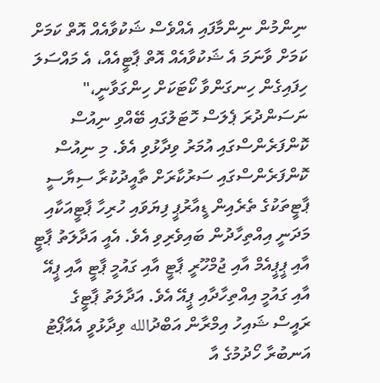ނިންމުން ނިންމާފައި އެއްވެސް ޝަކުވާއެއް އޮތް ކަމަށް ކަމަށް ވާނަމަ އެ ޝަކުވާއެއް އޮތް ޕާޓީއެއް، އެ މައްސަލަ ހިފައިގެން ހިނގަންވާ ކޯޓަކަށް ހިންގަވާނީ،" ނަސަންދުރަ ޕެލަސް ހޮޓަލުގައި ބޭއްވި ނިއުސް ކޮންފަރެންސްގައި އުމަރު ވިދާޅުވި އެވެ. މި ނިއުސް ކޮންފަރެންސްގައި ސަރުކާރަށް ތާއީދުކުރާ ސިޔާސީ ޕާޓީތަކުގެ ތެރެއިން ޑީއާރުޕީ ފިޔަވައި ހުރިހާ ޕާޓީއަކާއި މަދަނީ އިއްތިހާދުން ބައިވެރިވި އެވެ. އެއީ އަދާލަތު ޕާޓީ އާއި ޕީޕީއެމް އާއި ޖުމްހޫރީ ޕާޓީ އާއި ގައުމީ ޕާޓީ އާއި ޕީއޭ އާއި ގައުމީ އިއްތިހާދާއި ޕީއޭ އެވެ. އަދާލަތު ޕާޓީގެ ރައީސް ޝައިހު އިމްރާން އަބްދުالله ވިދާޅުވީ އެއާޕޯޓު އަނބުރާ ހޯދުމުގެ އާ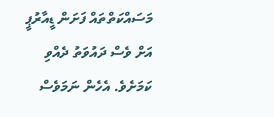މަސައްކަތްތައް ފަށަން ޑީއާރުޕީ އަށް ވެސް ދައުވަތު ދެއްވި ކަމަށެވެ. އެހެން ނަމަވެސް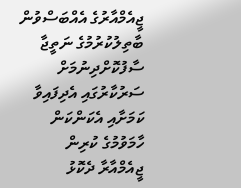ޖީއެމްއާރުގެ އެއްބަސްވުން ބާތިލުކުރުމުގެ ނަތީޖާ ސާފުކޮށްދިނުމަށް ސަރުކާރުގައި އެދިފައިވާ ކަމަށާއި އެކަންކަން ހާމަވުމުގެ ކުރިން ޖީއެމްއާރާ ދެކޮޅު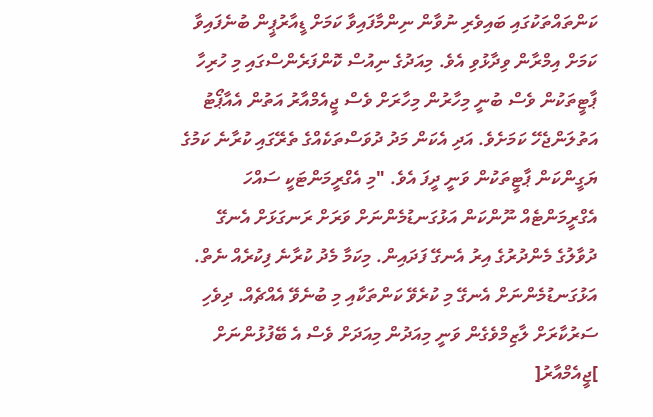ކަންތައްތަކުގައި ބައިވެރި ނުވާން ނިންމާފައިވާ ކަމަށް ޑީއާރުޕީން ބުނެފައިވާ ކަމަށް އިމްރާން ވިދާޅުވި އެވެ. މިއަދުގެ ނިއުސް ކޮންފަރެންސްގައި މި ހުރިހާ ޕާޓީތަކުން ވެސް ބުނީ މިހާރުން މިހާރަށް ވެސް ޖީއެމްއާރު އަތުން އެއާޕޯޓު އަތުލަންޖެހޭ ކަމަށެވެ. އަދި އެކަން މަދު ދުވަސްތަކެއްގެ ތެރޭގައި ކުރާނެ ކަމުގެ ޔަގީންކަން ޕާޓީތަކުން ވަނީ ދީފަ އެވެ. "މި އެގްރީމަންޓަކީ ސައްހަ އެގްރީމަންޓެއް ނޫންކަން އަޅުގަނޑުމެންނަށް ވަރަށް ރަނގަޅަށް އެނގޭ ދުވާލުގެ މެންދުރުގެ އިރު އެނގޭ ފަދައިން. މިކަމާ މެދު ކުރާނެ ފިކުރެއް ނެތް. އަޅުގަނޑުމެންނަށް އެނގޭ މި ކުރެވޭ ކަންތަކާއި މި ބުނެވޭ އެއްޗެއް. ދިވެހި ސަރުކާރަށް ލާޒިމްވެގެން ވަނީ މިއަދުން މިއަދަށް ވެސް އެ ބޭފުޅުންނަށް ]ޖީއެމްއާރު[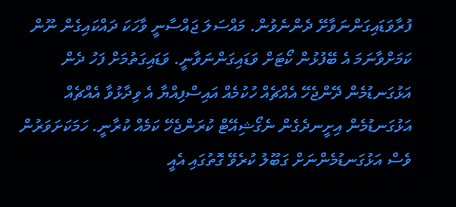ފުރާވަޑައިގަންނަވާށޭ ދެންނެވުން. މައްސަލަ ޖައްސާނީ ވާހަކަ ދައްކައިގެން ނޫން ކަމަށްވާނަމަ އެ ބޭފުޅުން ކޯޓަށް ވަޑައިގަންނަވާނީ. ވަޑައިގަތުމަށް ފަހު ދެން އަޅުގަނޑުމެން ދޭންޖެހޭ އެއްޗެއް ހުކުމެއް އައިސްފިއްޔާ އެ ވިދާޅުވާ އެއްޗެއް އަޅުގަނޑުމެން އިށީނދެގެން ނެގޯޝިއޭޓް ކުރަންޖެހޭ ކަމެއް ކުރާނީ. ހަމަކަށަވަރުން ވެސް އަޅުގަނޑުމެންނަށް ގަބޫލު ކުރެވޭ ގޮތުގައި އެއީ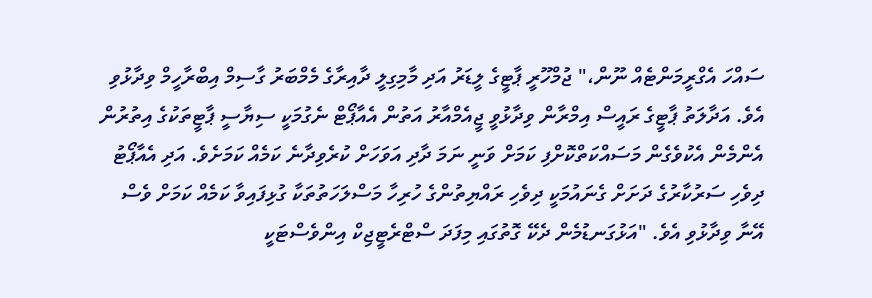ސައްހަ އެގްރީމަންޓެއް ނޫން،" ޖުމްހޫރީ ޕާޓީގެ ލީޑަރު އަދި މާމިގިލީ ދާއިރާގެ މެމްބަރު ގާސިމް އިބްރާހީމް ވިދާޅުވި އެވެ. އަދާލަތު ޕާޓީގެ ރައީސް އިމްރާން ވިދާޅުވީ ޖީއެމްއާރު އަތުން އެއާޕޯޓް ނެގުމަކީ ސިޔާސީ ޕާޓީތަކުގެ އިތުރުން އެންމެން އެކުވެގެން މަސައްކަތްކޮށްފި ކަމަށް ވަނީ ނަމަ ދާދި އަވަހަށް ކުރެވިދާނެ ކަމެއް ކަމަށެވެ. އަދި އެއާޕޯޓު ދިވެހި ސަރުކާރުގެ ދަށަށް ގެނައުމަކީ ދިވެހި ރައްޔިތުންގެ ހުރިހާ މަސްލަހަތުތަކާ ގުޅިފައިވާ ކަމެއް ކަމަށް ވެސް އޭނާ ވިދާޅުވި އެވެ. "އަޅުގަނޑުމެން ދެކޭ ގޮތުގައި މިފަދަ ސްޓްރެޓީޖިކް އިންވެސްޓަކީ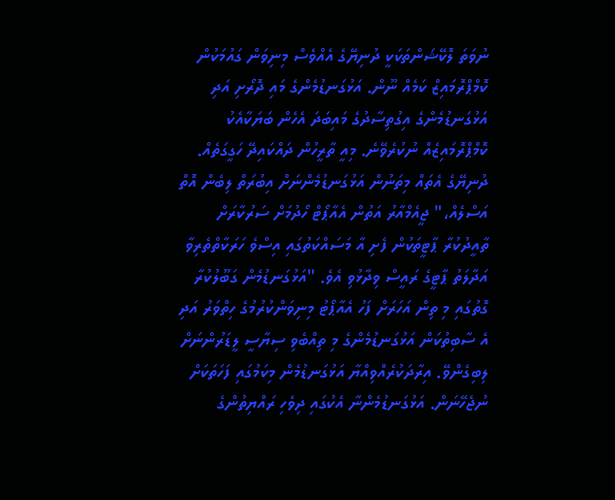ނުވަތަ ލޮކޭޝަންތަކަކީ ދުނިޔޭގެ އެއްވެސް މިނިވަން ގައުމަކުން ކޮމްޕްރޮމައިޒް ކަމެއް ނޫން. އަޅުގަނޑުމެންގެ މައި ދޮރޯށި އަދި އަޅުގަނޑުމެންގެ އިގުތިސާދުގެ މައިބަދަ އެހެން ބަޔަކާއެކު ކޮމްޕްރޮމައިޒެއް ނުކުރެވޭނެ. މިއީ ތާރީހުން ދައްކައިދޭ ހަގީގަތެއް. ދުނިޔޭގެ އެތައް މިތަނުން އަޅުގަނޑުމެންނަށް އިބުރަތް ލިބެން އޮތް އަސްލެއް،" ޖީއެމްއާރު އަތުން އެއާޕޯޓް ހޯދުމަށް ސަރުކާރަށް ތާއީދުކުރާ ޕާޓީތަކުން ފެށި އާ މަސައްކަތުގައި އިސްވެ ހަރަކާތްތެރިވާ އަދާލަތު ޕާޓީގެ ރައީސް ވިދާޅުވި އެވެ. "އަޅުގަނޑުމެން ގަބޫލުކުރާ ގޮތުގައި މި ތިން އަހަރަށް ފަހު އެއާޕޯޓު މިނިވަންކުރުމުގެ ހިތްވަރު އަދި އެ ސާބިތުކަން އަޅުގަނޑުމެންގެ މި ތިއްބެވި ސިޔާސީ ލީޑަރުންނަށް ލިބިގެންވޭ. އިރާދަކުރެއްވިއްޔާ އަޅުގަނޑުމެން މިކަމުގައި ފަހަތަކަށް ނުޖެހޭނަން. އަޅުގަނޑުމެންނާ އެކުގައި ދިވެހި ރައްޔިތުންގެ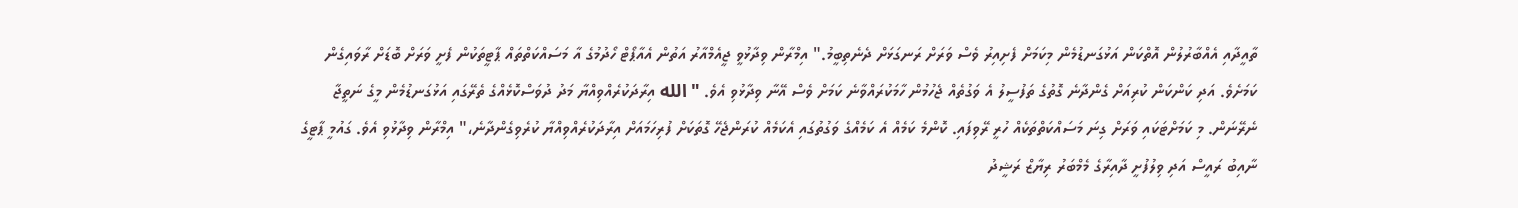ތާއީދާއި އެއްބާރުލުން އޮތްކަން އަޅުގަނޑުމެން މިކަމަށް ފެށިއިރު ވެސް ވަރަށް ރަނގަޅަށް ދެނެތިބީމު." އިމްރާން ވިދާޅުވީ ޖީއެމްއާރު އަތުން އެއާޕޯޓް ހޯދުމުގެ އާ މަސައްކަތްތައް ޕާޓީތަކުން ފެށީ ވަރަށް ބޮޑަށް ރާވައިގެން ކަމަށެވެ. އަދި ކަންކަން ކުރިއަށް ގެންދާނެ ގޮތުގެ ތަފުސީލު އެ ވަގުތެއް ޖެހުމުން ހާމަކުރައްވާނެ ކަމަށް ވެސް އޭނާ ވިދާޅުވި އެވެ. "الله އިރާދަކުރެއްވިއްޔާ މަދު ދުވަސްކޮޅެއްގެ ތެރޭގައި އަޅުގަނޑުމެން މީގެ ނަތީޖާ ނެރޭނަން. މި ކަމަށްޓަކައި ވަރަށް ގިނަ މަސައްކަތްތަކެއް ހުރީ ރޭވިފައި. ކޮންމެ ކަމެއް އެ ކަމެއްގެ ވަގުތުގައި އެކަމެއް ކުރަންޖެހޭ ގޮތަކަށް ފުރިހަމައަށް އިރާދަކުރެއްވިއްޔާ ކުރެވިގެންދާނެ،" އިމްރާން ވިދާޅުވި އެވެ. ގައުމީ ޕާޓީގެ ނާއިބު ރައީސް އަދި ވިލުފުށީ ދާއިރާގެ މެމްބަރު ރިޔާޒް ރަޝީދު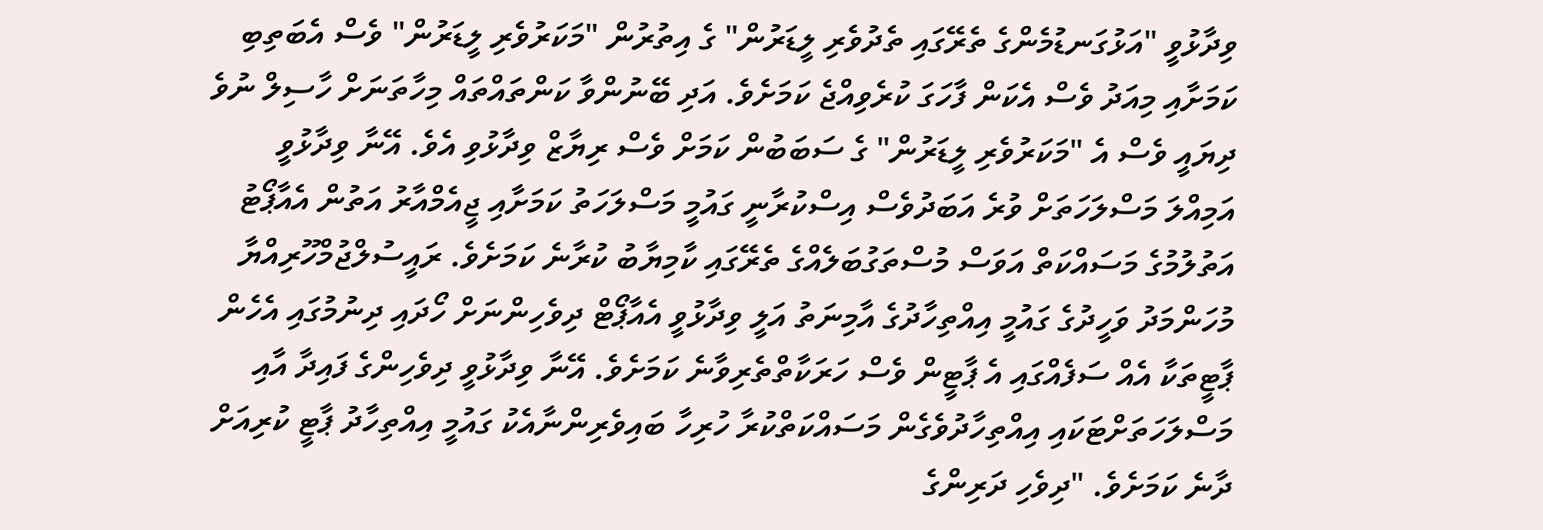ވިދާޅުވީ "އަޅުގަނޑުމެންގެ ތެރޭގައި ތެދުވެރި ލީޑަރުން" ގެ އިތުރުން "މަކަރުވެރި ލީޑަރުން" ވެސް އެބަތިބި ކަމަށާއި މިއަދު ވެސް އެކަން ފާހަގަ ކުރެވިއްޖެ ކަމަށެވެ. އަދި ބޭނުންވާ ކަންތައްތައް މިހާތަނަށް ހާސިލް ނުވެ ދިޔައީ ވެސް އެ "މަކަރުވެރި ލީޑަރުން" ގެ ސަބަބުން ކަމަށް ވެސް ރިޔާޒް ވިދާޅުވި އެވެ. އޭނާ ވިދާޅުވީ އަމިއްލަ މަސްލަހަތަށް ވުރެ އަބަދުވެސް އިސްކުރާނީ ގައުމީ މަސްލަހަތު ކަމަށާއި ޖީއެމްއާރު އަތުން އެއާޕޯޓު އަތުލުމުގެ މަސައްކަތް އަވަސް މުސްތަގުބަލެއްގެ ތެރޭގައި ކާމިޔާބު ކުރާނެ ކަމަށެވެ. ރައީސުލްޖުމްހޫރިއްޔާ މުހަންމަދު ވަހީދުގެ ގައުމީ އިއްތިހާދުގެ އާމިނަތު އަލީ ވިދާޅުވީ އެއާޕޯޓް ދިވެހިންނަށް ހޯދައި ދިނުމުގައި އެހެން ޕާޓީތަކާ އެއް ސަފެއްގައި އެ ޕާޓީން ވެސް ހަރަކާތްތެރިވާނެ ކަމަށެވެ. އޭނާ ވިދާޅުވީ ދިވެހިންގެ ފައިދާ އާއި މަސްލަހަތަށްޓަކައި އިއްތިހާދުވެގެން މަސައްކަތްކުރާ ހުރިހާ ބައިވެރިންނާއެކު ގައުމީ އިއްތިހާދު ޕާޓީ ކުރިއަށް ދާނެ ކަމަށެވެ. "ދިވެހި ދަރިންގެ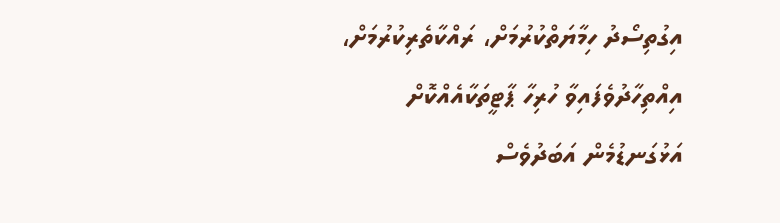އިގުތިސޯދު ހިމާޔަތްކުރުމަށް، ރައްކާތެރިކުރުމަށް، އިއްތިހާދުވެފައިވާ ހުރިހާ ޕާޓީތަކާއެއްކޮށް އަޅުގަނޑުމެން އަބަދުވެސް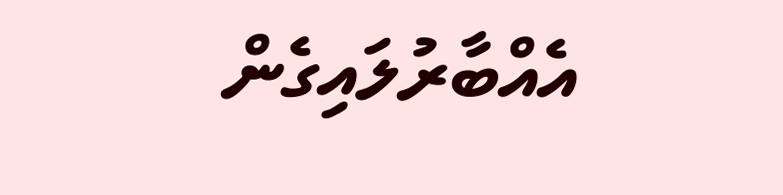އެއްބާރުލައިގެން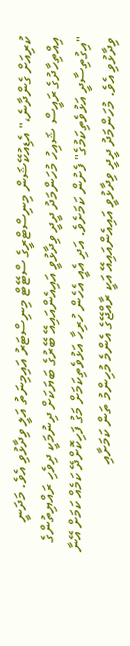ކުރިއަށް ގެންދާނެ،" އެޑިއުކޭޝަން މިނިސްޓްރީގެ ސްޓޭޓް މިނިސްޓަރު އައިމިނަތު އަލީ ވިދާޅުވި އެވެ. މަދަނީ އިއްތިހާދުގެ ރައީސް ޝައިހު މުހަންމަދު ދީދީ ވިދާޅުވީ އައިއެންއައިއޭ ބޭރުގެ ބަޔަކަށް ދިނުމަކީ ދިވެހި ރައްޔިތުންގެ "އިގުތިސާދީ އަޅުވެތިކަމުގެ" ފެށުން ކަމަށެވެ. އަދި އެއީ އެހެން ހުރިހާ އަޅުވެތިކަމަށް މަގު ފަހިކޮށްދޭ ކަމެއް ކަމަށް އޭނާ ވިދާޅުވި އެވެ. މުހަންމަދު ދީދީ ވިދާޅުވީ އައިއެންއައިއޭ އަކީ ރާއްޖޭގެ އެންމެ މުހިންމު ތަން ކަމަށާއި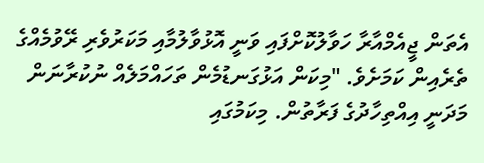އެތަން ޖީއެމްއާރާ ހަވާލުކޮށްފައި ވަނީ އޮޅުވާލުމާއި މަކަރުވެރި ރޭވުމެއްގެ ތެރެއިން ކަމަށެވެ. "މިކަން އަޅުގަނޑުމެން ތަހައްމަލެއް ނުކުރާނަން މަދަނީ އިއްތިހާދުގެ ފަރާތުން. މިކަމުގައި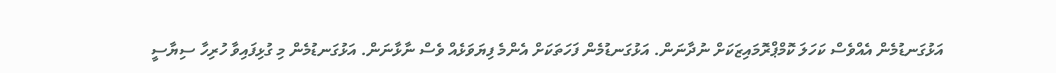އަޅުގަނޑުމެން އެއްވެސް ކަހަލަ ކޮމްޕްރޮމައިޒަކަށް ނުދާނަން. އަޅުގަނޑުމެން ފަހަތަކަށް އެންމެ ފިޔަވަޅެއް ވެސް ނާޅާނަން. އަޅުގަނޑުމެން މި ގުޅިފައިވާ ހުރިހާ ސިޔާސީ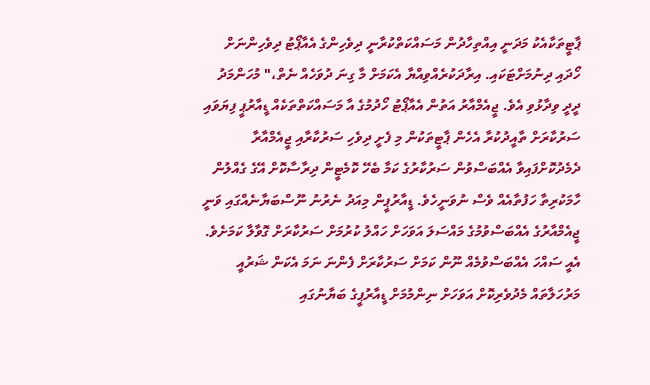ޕާޓީތަކާއެކު މަދަނީ އިއްތިހާދުން މަސައްކަތްކުރާނީ ދިވެހިންގެ އެއާޕޯޓު ދިވެހިންނަށް ހޯދައި ދިނުމަށްޓަކައި. އިރާދަކުރެއްވިއްޔާ އެކަމަށް މާ ގިނަ ދުވަހެއް ނެތް،" މުހަންމަދު ދީދީ ވިދާޅުވި އެވެ. ޖީއެމްއާރު އަތުން އެއާޕޯޓު ހޯދުމުގެ އާ މަސައްކަތްތަކެއް ޑީއާރުޕީ ފިޔަވައި ސަރުކާރަށް ތާއީދުކުރާ އެހެން ޕާޓީތަކުން މި ފެށީ ދިވެހި ސަރުކާރާއި ޖީއެމްއާރާ ދެމެދުކޮށްފައިވާ އެއްބަސްވުން ސަރުކާރުގެ ކަމާ ބެހޭ ކޮމެޓީން ދިރާސާކޮށް އޭގެ ގެއްލުން ހާމަކުރިތާ ހަފުތާއެއް ވެސް ނުވަނީހެވެ. ޑީއާރުޕީން މިއަދު ނެރުނު ނޫސްބަޔާނެއްގައި ވަނީ ޖީއެމްއާރުގެ އެއްބަސްވުމުގެ މައްސަލަ އަވަހަށް ހައްލު ކުރުމަށް ސަރުކާރަށް ގޮވާލާ ކަމަށެވެ. އެއީ ސައްހަ އެއްބަސްވުމެއް ނޫން ކަމަށް ސަރުކާރަށް ފެންނަ ނަމަ އެކަން ޝަރުއީ މަރުހަލާތައް މެދުވެރިކޮށް އަވަހަށް ނިންމުމަށް ޑީއާރުޕީގެ ބަޔާނުގައި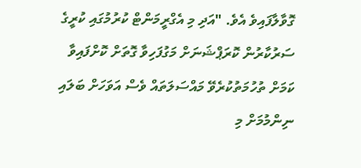ގޮވާލާފައިވެ އެވެ. "އަދި މި އެގްރީމަންޓް ކުރުމުގައި ކުރީގެ ސަރުކާރުން ކޮރަޕްޝަނަށް މަގުފަހިވާ ގޮތަށް ކޮށްފައިވާ ކަމަށް ތުހުމަތުކުރެވޭ މައްސަލަތައް ވެސް އަވަހަށް ބަލައި ނިންމުމަށް މި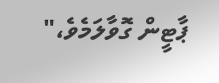ޕާޓީން ގޮވާލަމެވެ،"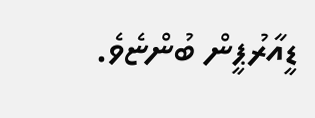ޑީއާރުޕީން ބުންޏެވެ.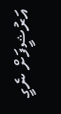އަރުޝީފަށް ނެގީ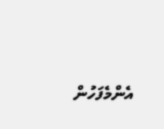އެންމެފަހުން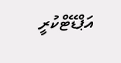އަޕްޑޭޓްކުރީ